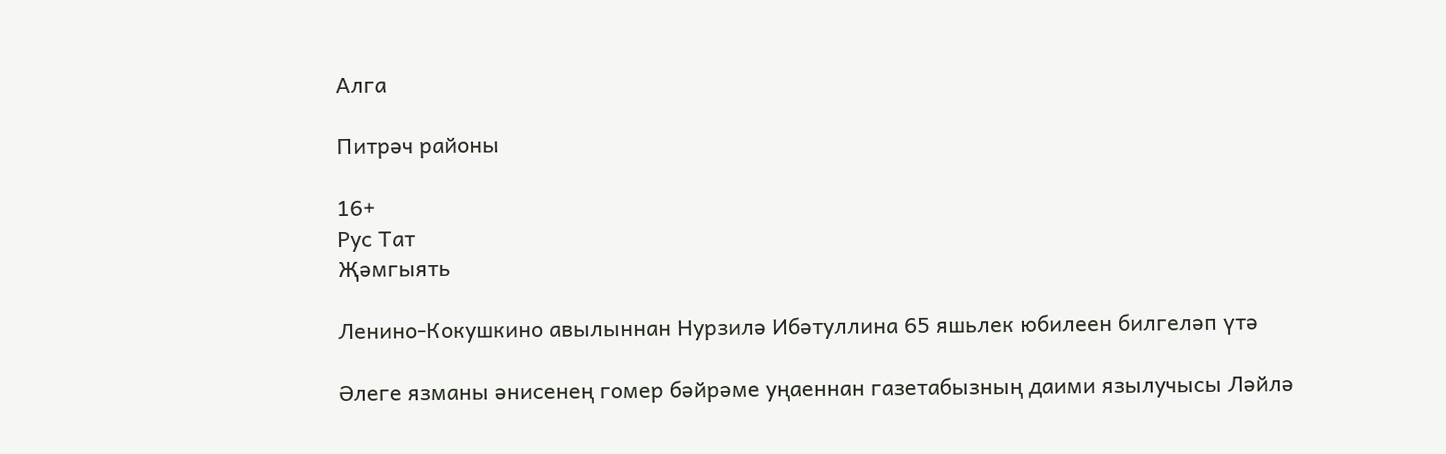Алга

Питрәч районы

16+
Рус Тат
Җәмгыять

Ленино-Кокушкино авылыннан Нурзилә Ибәтуллина 65 яшьлек юбилеен билгеләп үтә

Әлеге язманы әнисенең гомер бәйрәме уңаеннан газетабызның даими язылучысы Ләйлә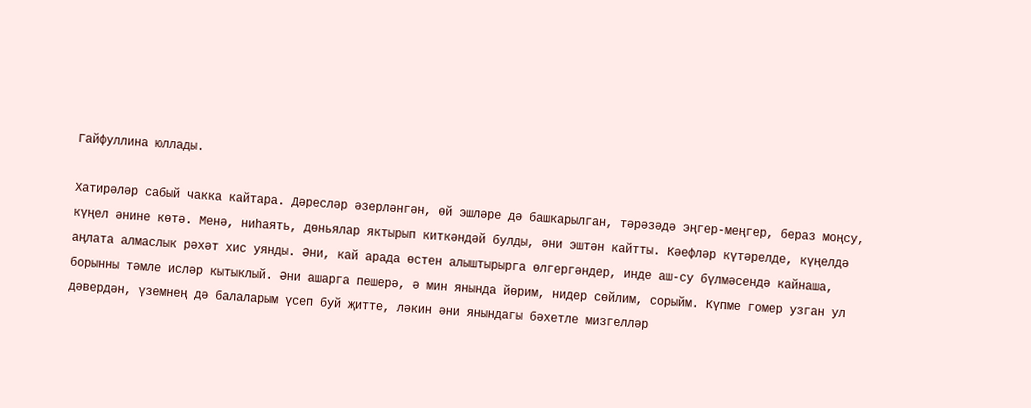Гайфуллина юллады.

Хатирәләр сабый чакка кайтара. Дәресләр әзерләнгән, өй эшләре дә башкарылган, тәрәзәдә эңгер-меңгер, бераз моңсу, күңел әнине көтә. Менә, ниһаять, дөньялар яктырып киткәндәй булды, әни эштән кайтты. Кәефләр күтәрелде, күңелдә аңлата алмаслык рәхәт хис уянды. Әни, кай арада өстен алыштырырга өлгергәндер, инде аш-су бүлмәсендә кайнаша, борынны тәмле исләр кытыклый. Әни ашарга пешерә, ә мин янында йөрим, нидер сөйлим, сорыйм. Күпме гомер узган ул дәвердән, үземнең дә балаларым үсеп буй җитте, ләкин әни янындагы бәхетле мизгелләр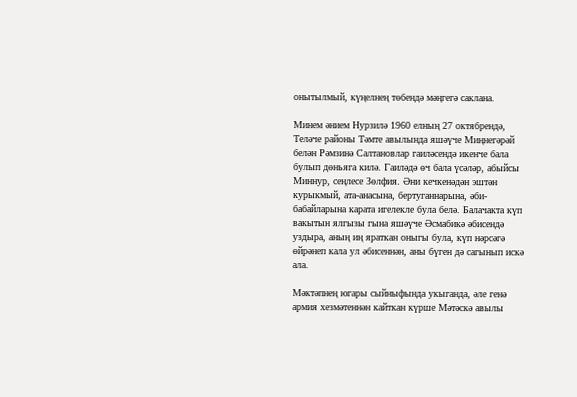онытылмый, күңелнең төбендә мәңгегә саклана.

Минем әнием Нурзилә 1960 елның 27 октябрендә, Теләче районы Тәмте авылында яшәүче Миңнегәрәй белән Рәмзинә Салтановлар гаиләсендә икенче бала булып дөньяга килә. Гаиләдә өч бала үсәләр, абыйсы Миннур, сеңлесе Зөлфия. Әни кечкенәдән эштән курыкмый, ата-анасына, бертуганнарына, әби-бабайларына карата игелекле була белә. Балачакта күп вакытын ялгызы гына яшәүче Әсмабикә әбисендә уздыра, аның иң яраткан оныгы була, күп нәрсәгә өйрәнеп кала ул әбисеннән, аны бүген дә сагынып искә ала.

Мәктәпнең югары сыйныфында укыганда, әле генә армия хезмәтеннән кайткан күрше Мәтәскә авылы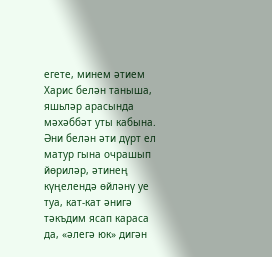егете, минем әтием Харис белән таныша, яшьләр арасында мәхәббәт уты кабына. Әни белән әти дүрт ел матур гына очрашып йөриләр, әтинең күңелендә өйләнү уе туа, кат-кат әнигә тәкъдим ясап караса да, «әлегә юк» дигән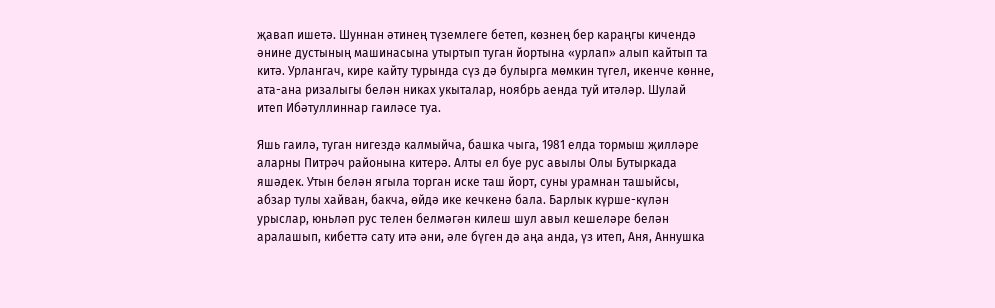җавап ишетә. Шуннан әтинең түземлеге бетеп, көзнең бер караңгы кичендә әнине дустының машинасына утыртып туган йортына «урлап» алып кайтып та китә. Урлангач, кире кайту турында сүз дә булырга мөмкин түгел, икенче көнне, ата-ана ризалыгы белән никах укыталар, ноябрь аенда туй итәләр. Шулай итеп Ибәтуллиннар гаиләсе туа.

Яшь гаилә, туган нигездә калмыйча, башка чыга, 1981 елда тормыш җилләре аларны Питрәч районына китерә. Алты ел буе рус авылы Олы Бутыркада яшәдек. Утын белән ягыла торган иске таш йорт, суны урамнан ташыйсы, абзар тулы хайван, бакча, өйдә ике кечкенә бала. Барлык күрше-күлән урыслар, юньләп рус телен белмәгән килеш шул авыл кешеләре белән аралашып, кибеттә сату итә әни, әле бүген дә аңа анда, үз итеп, Аня, Аннушка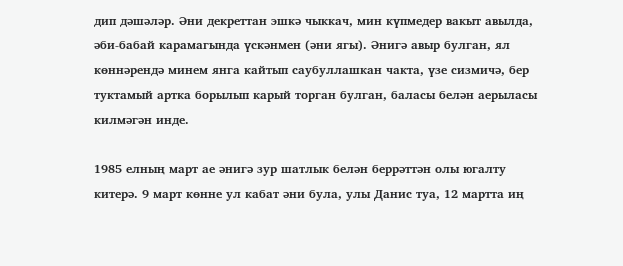дип дәшәләр. Әни декреттан эшкә чыккач, мин күпмедер вакыт авылда, әби-бабай карамагында үскәнмен (әни ягы). Әнигә авыр булган, ял көннәрендә минем янга кайтып саубуллашкан чакта, үзе сизмичә, бер туктамый артка борылып карый торган булган, баласы белән аерыласы килмәгән инде.

1985 елның март ае әнигә зур шатлык белән беррәттән олы югалту китерә. 9 март көнне ул кабат әни була, улы Данис туа, 12 мартта иң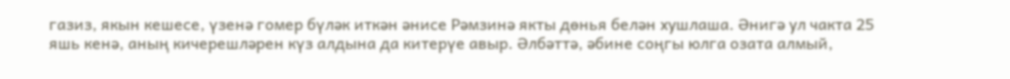газиз, якын кешесе, үзенә гомер бүләк иткән әнисе Рәмзинә якты дөнья белән хушлаша. Әнигә ул чакта 25 яшь кенә, аның кичерешләрен күз алдына да китерүе авыр. Әлбәттә, әбине соңгы юлга озата алмый,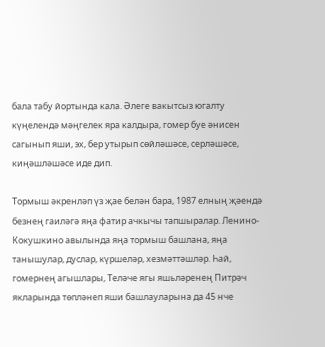бала табу йортында кала. Әлеге вакытсыз югалту күңелендә мәңгелек яра калдыра, гомер буе әнисен сагынып яши, эх, бер утырып сөйләшәсе, серләшәсе, киңәшләшәсе иде дип.

Тормыш әкренләп үз җае белән бара, 1987 елның җәендә безнең гаиләгә яңа фатир ачкычы тапшыралар. Ленино-Кокушкино авылында яңа тормыш башлана, яңа танышулар, дуслар, күршеләр, хезмәттәшләр. Һай, гомернең агышлары, Теләче ягы яшьләренең Питрәч якларында төпләнеп яши башлауларына да 45 нче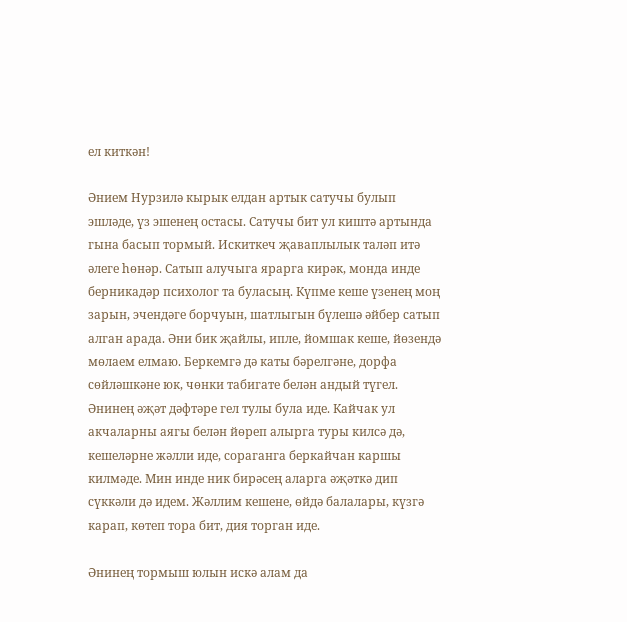ел киткән!

Әнием Нурзилә кырык елдан артык сатучы булып эшләде, үз эшенең остасы. Сатучы бит ул киштә артында гына басып тормый. Искиткеч җаваплылык таләп итә әлеге hөнәр. Сатып алучыга ярарга кирәк, монда инде берникадәр психолог та буласың. Күпме кеше үзенең моң зарын, эчендәге борчуын, шатлыгын бүлешә әйбер сатып алган арада. Әни бик җайлы, ипле, йомшак кеше, йөзендә мөлаем елмаю. Беркемгә дә каты бәрелгәне, дорфа сөйләшкәне юк, чөнки табигате белән андый түгел. Әнинең әҗәт дәфтәре гел тулы була иде. Кайчак ул акчаларны аягы белән йөреп алырга туры килсә дә, кешеләрне жәлли иде, сораганга беркайчан каршы килмәде. Мин инде ник бирәсең аларга әҗәткә дип сүккәли дә идем. Жәллим кешене, өйдә балалары, күзгә карап, көтеп тора бит, дия торган иде.

Әнинең тормыш юлын искә алам да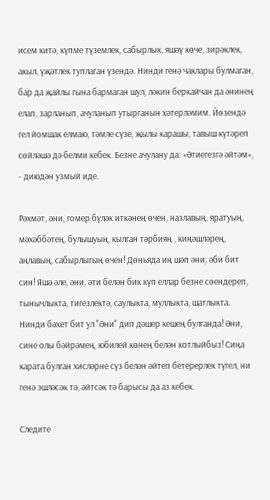исем китә, күпме түземлек, сабырлык, яшәү көче, зирәклек, акыл, үҗәтлек туплаган үзендә. Нинди генә чаклары булмаган, бар да җайлы гына бармаган шул, ләкин беркайчан да әнинең елап, зарланып, ачуланып утырганын хәтерләмим. Йөзендә гел йомшак елмаю, тәмле сүзе, җылы карашы, тавыш күтәреп сөйләшә дә белми кебек. Безне ачулану да: «Әтиегезгә әйтәм», - диюдән узмый иде.

Рәхмәт, әни, гомер бүләк иткәнең өчен, назлавың, яратуың, мәхәббәтең, булышуың, кылган тәрбияң , киңәшләрең, аңлавың, сабырлыгың өчен! Дөньяда иң шәп әни, әби бит син! Яшә әле, әни, әти белән бик күп еллар безне сөендереп, тынычлыкта, тигезлектә, саулыкта, муллыкта, шатлыкта. Нинди бәхет бит ул "Әни" дип дәшер кешең булганда! Әни, сине олы бәйрәмең, юбилей көнең белән котлыйбыз! Сиңа карата булган хисләрне сүз белән әйтеп бетерерлек түгел, ни генә эшләсәк тә, әйтсәк тә барысы да аз кебек.

Следите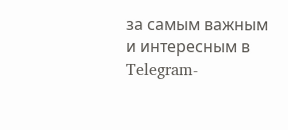за самым важным и интересным в Telegram-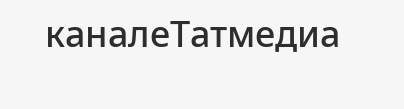каналеТатмедиа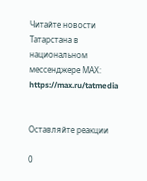Читайте новости Татарстана в национальном мессенджере MАХ: https://max.ru/tatmedia


Оставляйте реакции

0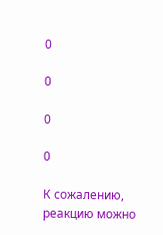0

0

0

0

К сожалению, реакцию можно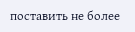поставить не более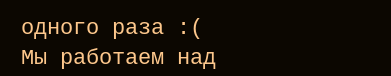одного раза :(
Мы работаем над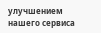улучшением нашего сервиса